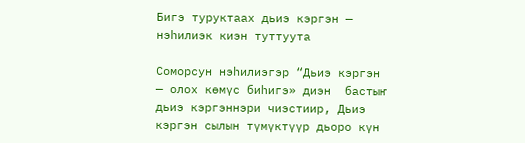Бигэ туруктаах дьиэ кэргэн — нэһилиэк киэн туттуута

Соморсун нэһилиэгэр “Дьиэ кэргэн — олох көмүс биһигэ» диэн  бастыҥ дьиэ кэргэннэри чиэстиир, Дьиэ кэргэн сылын түмүктүүр дьоро күн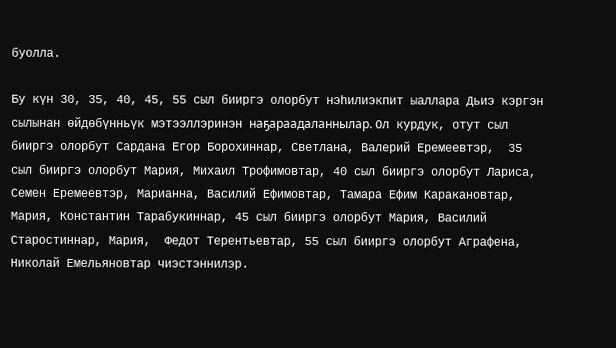буолла.

Бу күн 30, 35, 40, 45, 55 сыл бииргэ олорбут нэһилиэкпит ыаллара Дьиэ кэргэн сылынан өйдөбүнньүк мэтээллэринэн наҕараадаланнылар. Ол курдук, отут сыл бииргэ олорбут Сардана Егор Борохиннар, Светлана, Валерий Еремеевтэр,  35 сыл бииргэ олорбут Мария, Михаил Трофимовтар, 40 сыл бииргэ олорбут Лариса, Семен Еремеевтэр, Марианна, Василий Ефимовтар, Тамара Ефим Каракановтар, Мария, Константин Тарабукиннар, 45 сыл бииргэ олорбут Мария, Василий Старостиннар, Мария,  Федот Терентьевтар, 55 сыл бииргэ олорбут Аграфена,  Николай Емельяновтар чиэстэннилэр.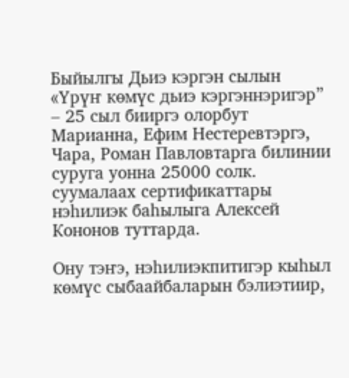Быйылгы Дьиэ кэргэн сылын «Үрүҥ көмүс дьиэ кэргэннэригэр” – 25 сыл бииргэ олорбут Марианна, Ефим Нестеревтэргэ, Чара, Роман Павловтарга билинии суруга уонна 25000 солк. суумалаах сертификаттары нэһилиэк баһылыга Алексей Кононов туттарда.

Ону тэҥэ, нэһилиэкпитигэр кыһыл көмүс сыбаайбаларын бэлиэтиир,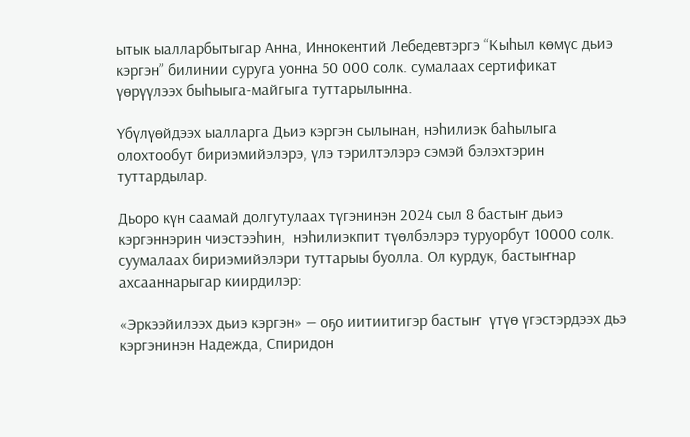ытык ыалларбытыгар Анна, Иннокентий Лебедевтэргэ “Кыһыл көмүс дьиэ кэргэн” билинии суруга уонна 50 000 солк. сумалаах сертификат үөрүүлээх быһыыга-майгыга туттарылынна.

Үбүлүөйдээх ыалларга Дьиэ кэргэн сылынан, нэһилиэк баһылыга олохтообут бириэмийэлэрэ, үлэ тэрилтэлэрэ сэмэй бэлэхтэрин туттардылар.

Дьоро күн саамай долгутулаах түгэнинэн 2024 сыл 8 бастыҥ дьиэ кэргэннэрин чиэстээһин,  нэһилиэкпит түөлбэлэрэ туруорбут 10000 солк. суумалаах бириэмийэлэри туттарыы буолла. Ол курдук, бастыҥнар ахсааннарыгар киирдилэр:

«Эркээйилээх дьиэ кэргэн» — оҕо иитиитигэр бастыҥ  үтүө үгэстэрдээх дьэ кэргэнинэн Надежда, Спиридон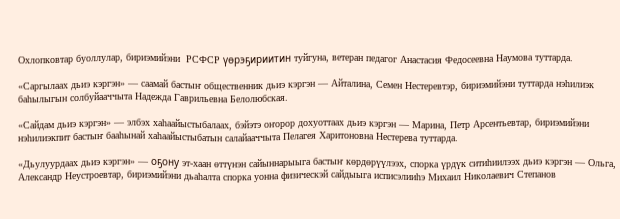Охлопковтар буоллулар, бириэмийэни  РСФСР үөрэҕириитин туйгуна, ветеран педагог Анастасия Федосеевна Наумова туттарда.

«Саргылаах дьиэ кэргэн» — саамай бастыҥ общественник дьиэ кэргэн — Айталина, Семен Нестеревтэр, бириэмийэни туттарда нэһилиэк баһылыгын солбуйааччыта Надежда Гаврильевна Белолюбская.

«Сайдам дьиэ кэргэн» — элбэх хаһаайыстыбалаах, бэйэтэ оҥорор дохуоттаах дьиэ кэргэн — Марина, Петр Арсентьевтар, бириэмийэни нэһилиэкпит бастыҥ бааһынай хаһаайыстыбатын салайааччыта Пелагея Харитоновна Нестерева туттарда.

«Дьулуурдаах дьиэ кэргэн» — оҕону эт-хаан өттүнэн сайыннарыыга бастыҥ көрдөрүүлээх, спорка үрдүк ситиһиилээх дьиэ кэргэн — Ольга, Александр Неустроевтар, бириэмийэни дьаһалта спорка уонна физическэй сайдыыга исписэлииһэ Михаил Николаевич Степанов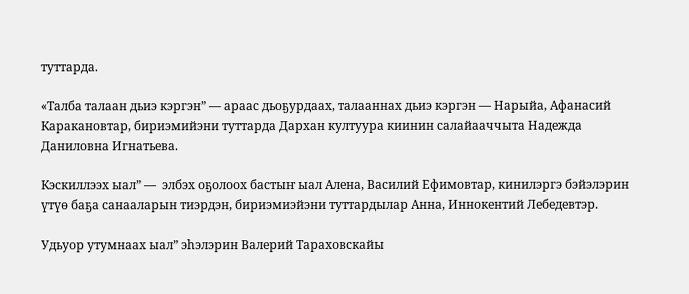туттарда.

«Талба талаан дьиэ кэргэн” — араас дьоҕурдаах, талааннах дьиэ кэргэн — Нарыйа, Афанасий Каракановтар, бириэмийэни туттарда Дархан култуура киинин салайааччыта Надежда Даниловна Игнатьева.

Кэскиллээх ыал” —  элбэх оҕолоох бастыҥ ыал Алена, Василий Ефимовтар, кинилэргэ бэйэлэрин үтүө баҕа санааларын тиэрдэн, бириэмиэйэни туттардылар Анна, Иннокентий Лебедевтэр.

Удьуор утумнаах ыал” эһэлэрин Валерий Тараховскайы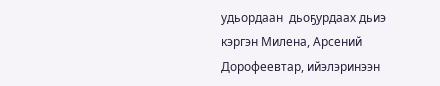удьордаан  дьоҕурдаах дьиэ кэргэн Милена, Арсений Дорофеевтар, ийэлэринээн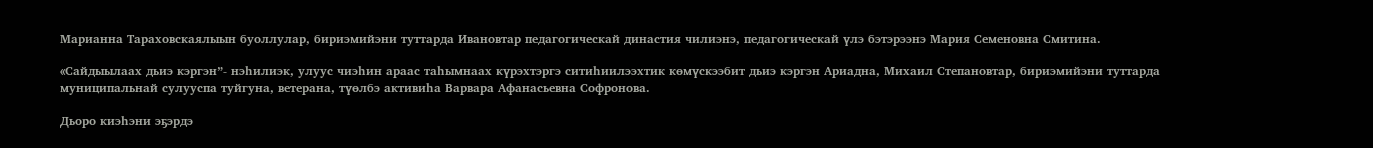Марианна Тараховскаялыын буоллулар, бириэмийэни туттарда Ивановтар педагогическай династия чилиэнэ, педагогическай үлэ бэтэрээнэ Мария Семеновна Смитина.

«Сайдыылаах дьиэ кэргэн”- нэһилиэк, улуус чиэһин араас таһымнаах күрэхтэргэ ситиһиилээхтик көмүскээбит дьиэ кэргэн Ариадна, Михаил Степановтар, бириэмийэни туттарда муниципальнай сулууспа туйгуна, ветерана, түөлбэ активиһа Варвара Афанасьевна Софронова.

Дьоро киэһэни эҕэрдэ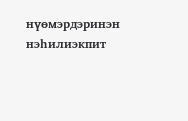нүөмэрдэринэн нэһилиэкпит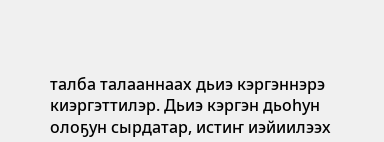талба талааннаах дьиэ кэргэннэрэ киэргэттилэр. Дьиэ кэргэн дьоһун олоҕун сырдатар, истиҥ иэйиилээх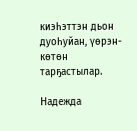киэһэттэн дьон дуоһуйан, үөрэн-көтөн тарҕастылар.

Надежда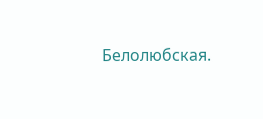Белолюбская.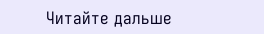Читайте дальше